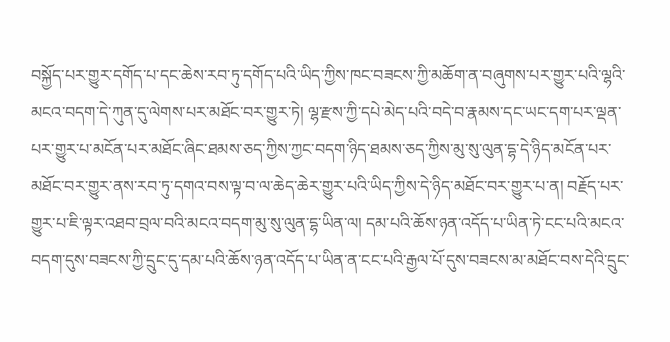བསྐྱོད་པར་གྱུར་དགོད་པ་དང་ཆེས་རབ་ཏུ་དགོད་པའི་ཡིད་ཀྱིས་ཁང་བཟངས་ཀྱི་མཆོག་ན་བཞུགས་པར་གྱུར་པའི་ལྷའི་མངའ་བདག་དེ་ཀུན་དུ་ལེགས་པར་མཐོང་བར་གྱུར་ཏེ། ལྷ་རྫས་ཀྱི་དཔེ་མེད་པའི་བདེ་བ་རྣམས་དང་ཡང་དག་པར་ལྡན་པར་གྱུར་པ་མངོན་པར་མཐོང་ཞིང་ཐམས་ཅད་ཀྱིས་ཀྱང་བདག་ཉིད་ཐམས་ཅད་ཀྱིས་མུ་སུ་ལུན་དྷ་དེ་ཉིད་མངོན་པར་མཐོང་བར་གྱུར་ནས་རབ་ཏུ་དགའ་བས་ལྟ་བ་ལ་ཆེད་ཆེར་གྱུར་པའི་ཡིད་ཀྱིས་དེ་ཉིད་མཐོང་བར་གྱུར་པ་ན། བརྗོད་པར་གྱུར་པ་ཇི་ལྟར་འཐབ་བྲལ་བའི་མངའ་བདག་མུ་སུ་ལུན་དྷ་ཡིན་ལ། དམ་པའི་ཆོས་ཉན་འདོད་པ་ཡིན་ཏེ་ངང་པའི་མངའ་བདག་དུས་བཟངས་ཀྱི་དྲུང་དུ་དམ་པའི་ཆོས་ཉན་འདོད་པ་ཡིན་ན་ངང་པའི་རྒྱལ་པོ་དུས་བཟངས་མ་མཐོང་བས་དེའི་དྲུང་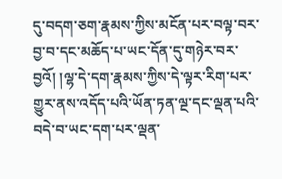དུ་བདག་ཅག་རྣམས་ཀྱིས་མངོན་པར་བལྟ་བར་བྱ་བ་དང་མཆོད་པ་ཡང་དོན་དུ་གཉེར་བར་བྱའོ། །ལྷ་དེ་དག་རྣམས་ཀྱིས་དེ་ལྟར་རིག་པར་གྱུར་ནས་འདོད་པའི་ཡོན་ཏན་ལྔ་དང་ལྡན་པའི་བདེ་བ་ཡང་དག་པར་ལྡན་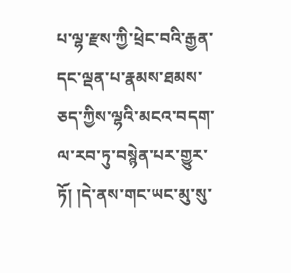པ་ལྷ་རྫས་ཀྱི་ཕྲེང་བའི་རྒྱན་དང་ལྡན་པ་རྣམས་ཐམས་ཅད་ཀྱིས་ལྷའི་མངའ་བདག་ལ་རབ་ཏུ་བསྙེན་པར་གྱུར་ཏོ། །དེ་ནས་གང་ཡང་མུ་སུ་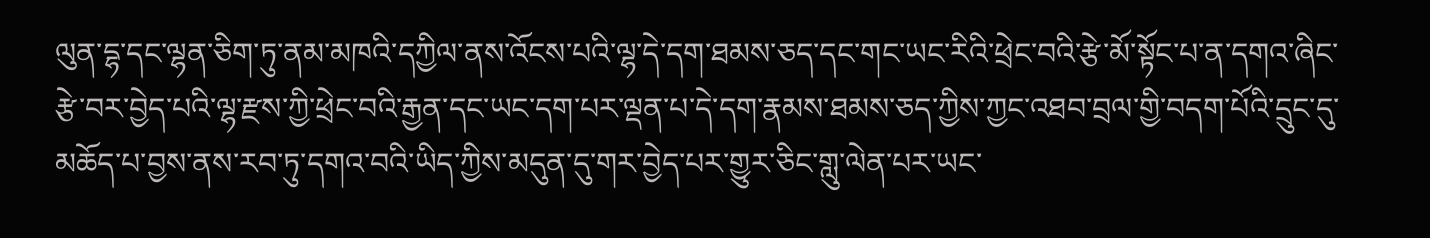ལུན་དྷ་དང་ལྷན་ཅིག་ཏུ་ནམ་མཁའི་དཀྱིལ་ནས་འོངས་པའི་ལྷ་དེ་དག་ཐམས་ཅད་དང་གང་ཡང་རིའི་ཕྲེང་བའི་རྩེ་མོ་སྟོང་པ་ན་དགའ་ཞིང་རྩེ་བར་བྱེད་པའི་ལྷ་རྫས་ཀྱི་ཕྲེང་བའི་རྒྱན་དང་ཡང་དག་པར་ལྡན་པ་དེ་དག་རྣམས་ཐམས་ཅད་ཀྱིས་ཀྱང་འཐབ་བྲལ་གྱི་བདག་པོའི་དྲུང་དུ་མཆོད་པ་བྱས་ནས་རབ་ཏུ་དགའ་བའི་ཡིད་ཀྱིས་མདུན་དུ་གར་བྱེད་པར་གྱུར་ཅིང་གླུ་ལེན་པར་ཡང་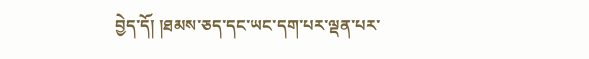བྱེད་དོ། །ཐམས་ཅད་དང་ཡང་དག་པར་ལྡན་པར་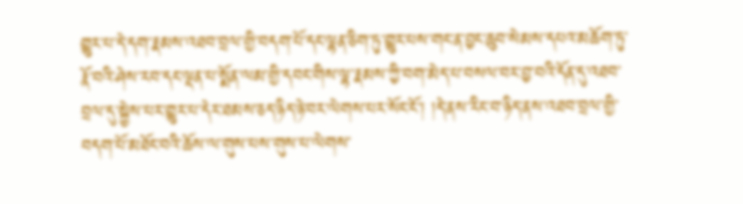གྱུར་པ་དེ་དག་རྣམས་འཐབ་བྲལ་གྱི་བདག་པོ་དང་ལྷན་ཅིག་ཏུ་གྱུར་པས་གང་ན་བྱང་ཆུབ་སེམས་དཔའ་མཆོག་ཏུ་རྣོ་བའི་ཤེས་རབ་དང་ལྡན་པ་སྨོན་ལམ་གྱི་དབང་གིས་ལྷ་རྣམས་ཀྱི་བག་མེད་པ་བསལ་བར་བྱ་བའི་དོན་དུ་འཐབ་བྲལ་དུ་སྐྱེས་པར་གྱུར་པ་དེར་ཐམས་ཅད་ཉིད་ཉེ་བར་ལེགས་པར་སོང་ངོ་། །དེ་ནས་རིང་བ་ཉིད་ནས་འཐབ་བྲལ་གྱི་བདག་པོ་མཐོང་བའི་ཆོས་ལ་གུས་པས་གུས་པ་ལེགས་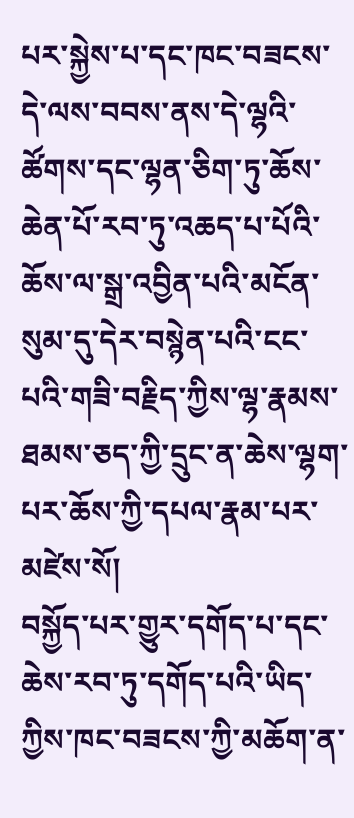པར་སྐྱེས་པ་དང་ཁང་བཟངས་དེ་ལས་བབས་ནས་དེ་ལྷའི་ཚོགས་དང་ལྷན་ཅིག་ཏུ་ཆོས་ཆེན་པོ་རབ་ཏུ་འཆད་པ་པོའི་ཆོས་ལ་སྒྲ་འབྱིན་པའི་མངོན་སུམ་དུ་དེར་བསྙེན་པའི་ངང་པའི་གཟི་བརྗིད་ཀྱིས་ལྷ་རྣམས་ཐམས་ཅད་ཀྱི་དྲུང་ན་ཆེས་ལྷག་པར་ཆོས་ཀྱི་དཔལ་རྣམ་པར་མཛེས་སོ།
བསྐྱོད་པར་གྱུར་དགོད་པ་དང་ཆེས་རབ་ཏུ་དགོད་པའི་ཡིད་ཀྱིས་ཁང་བཟངས་ཀྱི་མཆོག་ན་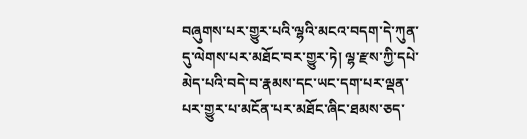བཞུགས་པར་གྱུར་པའི་ལྷའི་མངའ་བདག་དེ་ཀུན་དུ་ལེགས་པར་མཐོང་བར་གྱུར་ཏེ། ལྷ་རྫས་ཀྱི་དཔེ་མེད་པའི་བདེ་བ་རྣམས་དང་ཡང་དག་པར་ལྡན་པར་གྱུར་པ་མངོན་པར་མཐོང་ཞིང་ཐམས་ཅད་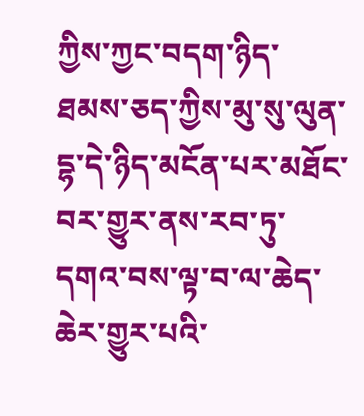ཀྱིས་ཀྱང་བདག་ཉིད་ཐམས་ཅད་ཀྱིས་མུ་སུ་ལུན་དྷ་དེ་ཉིད་མངོན་པར་མཐོང་བར་གྱུར་ནས་རབ་ཏུ་དགའ་བས་ལྟ་བ་ལ་ཆེད་ཆེར་གྱུར་པའི་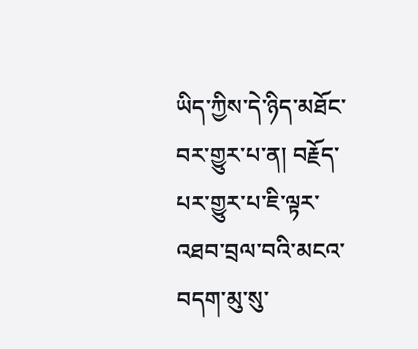ཡིད་ཀྱིས་དེ་ཉིད་མཐོང་བར་གྱུར་པ་ན། བརྗོད་པར་གྱུར་པ་ཇི་ལྟར་འཐབ་བྲལ་བའི་མངའ་བདག་མུ་སུ་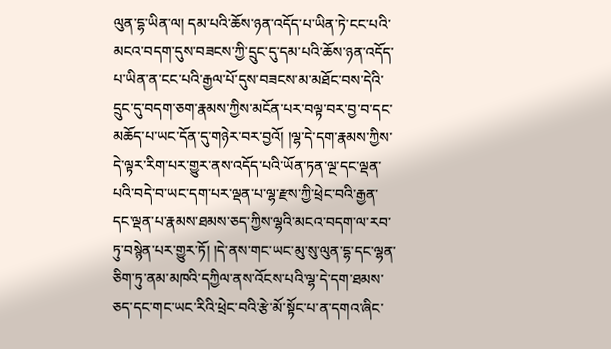ལུན་དྷ་ཡིན་ལ། དམ་པའི་ཆོས་ཉན་འདོད་པ་ཡིན་ཏེ་ངང་པའི་མངའ་བདག་དུས་བཟངས་ཀྱི་དྲུང་དུ་དམ་པའི་ཆོས་ཉན་འདོད་པ་ཡིན་ན་ངང་པའི་རྒྱལ་པོ་དུས་བཟངས་མ་མཐོང་བས་དེའི་དྲུང་དུ་བདག་ཅག་རྣམས་ཀྱིས་མངོན་པར་བལྟ་བར་བྱ་བ་དང་མཆོད་པ་ཡང་དོན་དུ་གཉེར་བར་བྱའོ། །ལྷ་དེ་དག་རྣམས་ཀྱིས་དེ་ལྟར་རིག་པར་གྱུར་ནས་འདོད་པའི་ཡོན་ཏན་ལྔ་དང་ལྡན་པའི་བདེ་བ་ཡང་དག་པར་ལྡན་པ་ལྷ་རྫས་ཀྱི་ཕྲེང་བའི་རྒྱན་དང་ལྡན་པ་རྣམས་ཐམས་ཅད་ཀྱིས་ལྷའི་མངའ་བདག་ལ་རབ་ཏུ་བསྙེན་པར་གྱུར་ཏོ། །དེ་ནས་གང་ཡང་མུ་སུ་ལུན་དྷ་དང་ལྷན་ཅིག་ཏུ་ནམ་མཁའི་དཀྱིལ་ནས་འོངས་པའི་ལྷ་དེ་དག་ཐམས་ཅད་དང་གང་ཡང་རིའི་ཕྲེང་བའི་རྩེ་མོ་སྟོང་པ་ན་དགའ་ཞིང་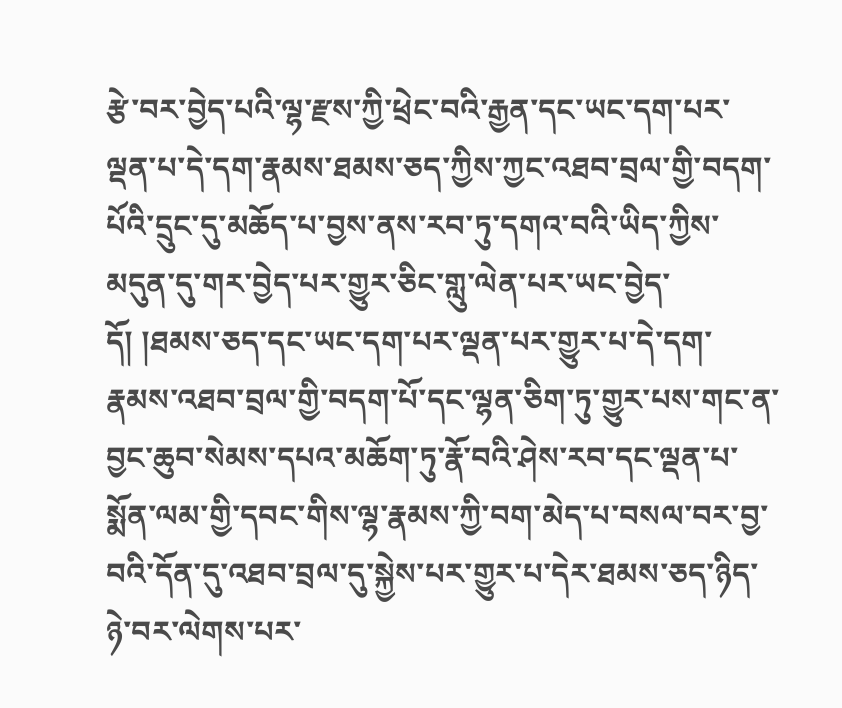རྩེ་བར་བྱེད་པའི་ལྷ་རྫས་ཀྱི་ཕྲེང་བའི་རྒྱན་དང་ཡང་དག་པར་ལྡན་པ་དེ་དག་རྣམས་ཐམས་ཅད་ཀྱིས་ཀྱང་འཐབ་བྲལ་གྱི་བདག་པོའི་དྲུང་དུ་མཆོད་པ་བྱས་ནས་རབ་ཏུ་དགའ་བའི་ཡིད་ཀྱིས་མདུན་དུ་གར་བྱེད་པར་གྱུར་ཅིང་གླུ་ལེན་པར་ཡང་བྱེད་དོ། །ཐམས་ཅད་དང་ཡང་དག་པར་ལྡན་པར་གྱུར་པ་དེ་དག་རྣམས་འཐབ་བྲལ་གྱི་བདག་པོ་དང་ལྷན་ཅིག་ཏུ་གྱུར་པས་གང་ན་བྱང་ཆུབ་སེམས་དཔའ་མཆོག་ཏུ་རྣོ་བའི་ཤེས་རབ་དང་ལྡན་པ་སྨོན་ལམ་གྱི་དབང་གིས་ལྷ་རྣམས་ཀྱི་བག་མེད་པ་བསལ་བར་བྱ་བའི་དོན་དུ་འཐབ་བྲལ་དུ་སྐྱེས་པར་གྱུར་པ་དེར་ཐམས་ཅད་ཉིད་ཉེ་བར་ལེགས་པར་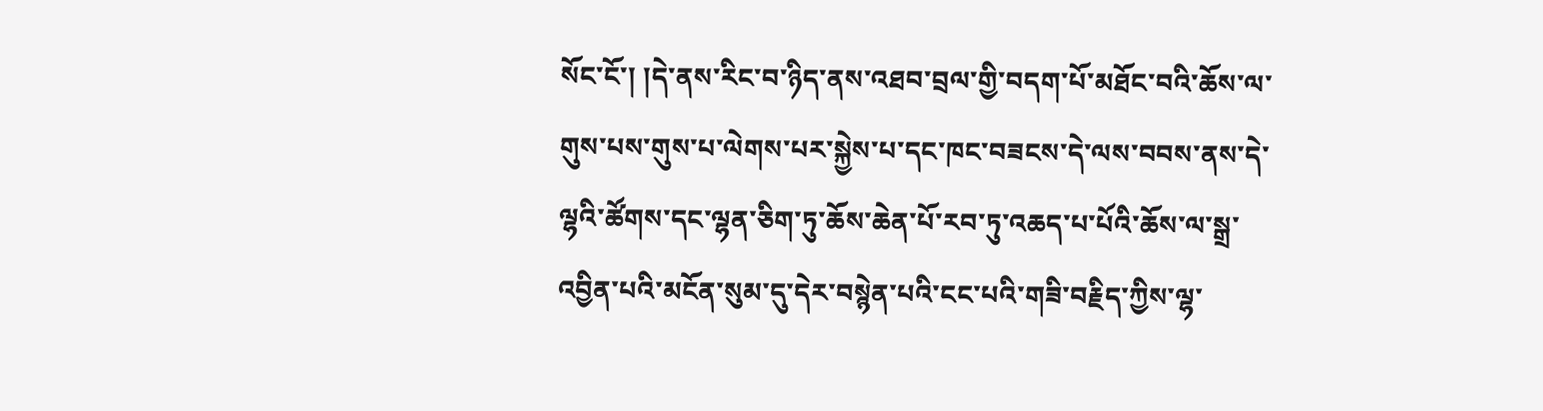སོང་ངོ་། །དེ་ནས་རིང་བ་ཉིད་ནས་འཐབ་བྲལ་གྱི་བདག་པོ་མཐོང་བའི་ཆོས་ལ་གུས་པས་གུས་པ་ལེགས་པར་སྐྱེས་པ་དང་ཁང་བཟངས་དེ་ལས་བབས་ནས་དེ་ལྷའི་ཚོགས་དང་ལྷན་ཅིག་ཏུ་ཆོས་ཆེན་པོ་རབ་ཏུ་འཆད་པ་པོའི་ཆོས་ལ་སྒྲ་འབྱིན་པའི་མངོན་སུམ་དུ་དེར་བསྙེན་པའི་ངང་པའི་གཟི་བརྗིད་ཀྱིས་ལྷ་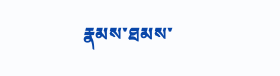རྣམས་ཐམས་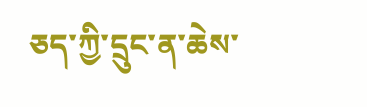ཅད་ཀྱི་དྲུང་ན་ཆེས་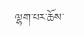ལྷག་པར་ཆོས་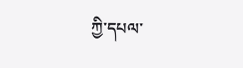ཀྱི་དཔལ་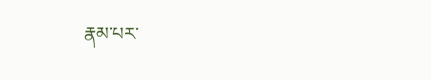རྣམ་པར་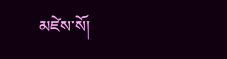མཛེས་སོ།